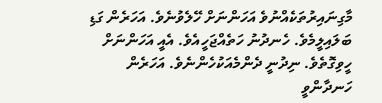މާގިނައިރުތަކެއްނުވެ އަހަންނަށް ހޭލެވުނެވެ. އަހަރެން ގަޑި ބަލައިލީމެވެ. ހެނދުނު ހަތެއްޖަހީއެވެ. އެއީ އަހަންނަށް ހީވިގޮތެވެ. ނިދުނީ ދެންމެއަކުހެންނެވެ. އަހަރެން ހަނދާންވީ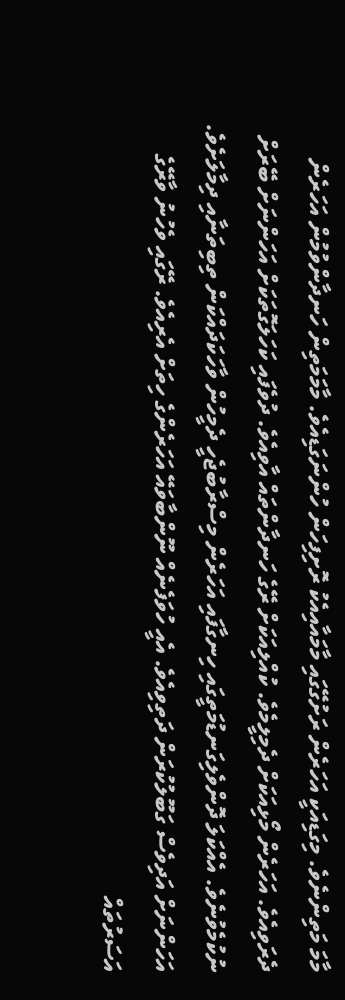މާމަ މަތިންނެވެ. މިގަޑިއަކީ އަހަރެން ރަށުގޭގައި މާމައާއިއެކު ރޮށިފިހަން ހުންނަގަޑިއެވެ. މާމަމަތިން ހަނދާންވުމުން އަހަރެން ދެރަވިއެވެ. އަހަރެން މޯޅިއަކަށް ދެމިލީމެވެ. ކުއްލިއަކަށް ރޭގެ ހަނދާންތައް އާވިއެވެ. ދުވެފައި ކަހަލަގޮތަކަށް އަހަންނަށް ބޭރަށް ނުކުމެވުނެވެ. އެއްކަލަ ދޮންވެލިގަނޑުމަތީގައި ހިނގާފައި އަހަރެން މިސްރާބުޖެހީ ދެމީހުން ވާހަކަދައްކަން ތިބިތަނާއި ދިމާލަށެވެ. އަހަންނަށް އަދިވެސް ގަބޫލުކުރަން ދަތިވިއެވެ. އެއީ ހުވަފެނެއް ނޫންބާވައޭ އަހަރެންގެ ހިތަށް އެރިއެވެ. ރޭގައި ވެހުނު ވާރޭގެ އަސަރުތައް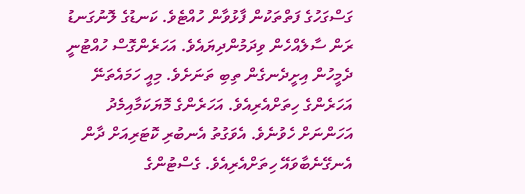ގަސްގަހުގެ ފަތްތަކުން ފާޅުވާން ހުއްޓެވެ. ކަނޑުގެ ލޮނުގަނޑު ރަން ސާލެއްހެން ވިދަމުންދިޔައެވެ. އަހަރެންގޮސް ހުއްޓުނީ ދެމީހުން އިށީދެނގެން ތިބި ތަނަށެވެ. މިއީ ހަމައެތަނޭ އަހަރެންގެ ހިތަށްއެރިއެވެ. އަހަރެންގެ މޮޔަކަމާއިމެދު އަހަންނަށް ހެވުނެވެ. އެވަގުތު އެނބުރި ކޮޓަރިއަށް ދާން އެނގޭނެބާވައޭ ހިތަށްއެރިއެވެ. ގެސްޓުންގެ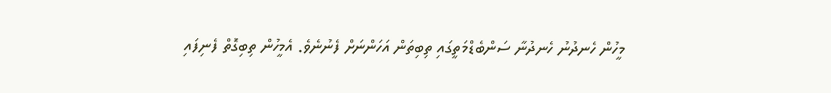މީހުން ހެނދުނު ހެނދުނާ ސަންބެޑްމަތީގައި ތިބިތަން އަހަންނަށް ފެނުނެވެ. އެމީހުން ތިބިގޮތް ފެނިފައި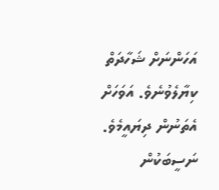އަހަންނަށް ޝަހާދަތް ކިޔާލެވުނެވެ. އަވަހަށް އެތަނުން ދިޔައީމެވެ. ނަސީބަކުން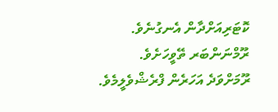ކޮޓަރިއަށްދާން އެނގުނެވެ. ރޫމްނަންބަރ ތޭވީހަށެވެ.
ރޫމަށްވަދެ އަހަރެން ފްރެޝްވެލީމެވެ.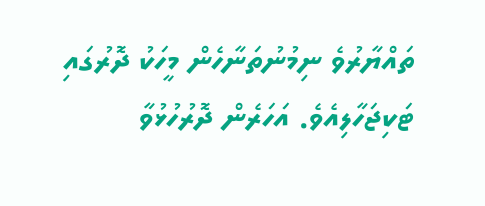ތައްޔާރުވެ ނިމުނުތަނާހެން މީހަކު ދޮރުގައި ޓަކިޖަހާލިއެވެ. އަހަރެން ދޮރުހުޅުވާ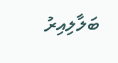ބަލާލިއިރު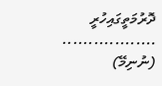ދޮރުމަތީގައިހުރީ .................. (ނުނިމޭ)